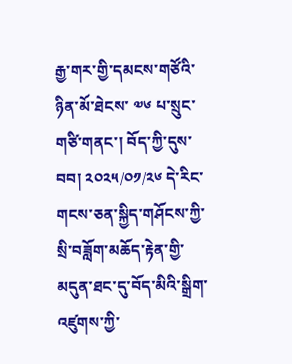རྒྱ་གར་གྱི་དམངས་གཙོའི་ཉིན་མོ་ཐེངས་ ༧༦ པ་སྲུང་གཙི་གནང་། བོད་ཀྱི་དུས་བབ། ༢༠༢༥/༠༡/༢༦ དེ་རིང་གངས་ཅན་སྐྱིད་གཤོངས་ཀྱི་སྲི་བཟློག་མཆོད་རྟེན་གྱི་མདུན་ཐང་དུ་བོད་མིའི་སྒྲིག་འཛུགས་ཀྱི་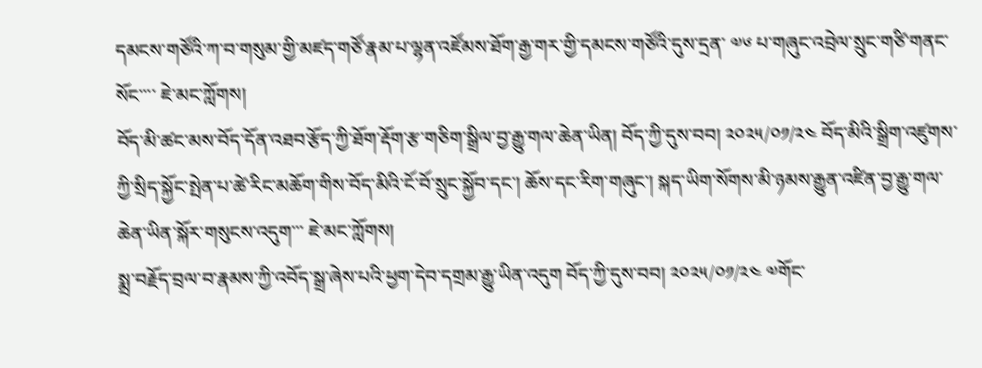དམངས་གཙོའི་ཀ་བ་གསུམ་གྱི་མཛད་གཙོ་རྣམ་པ་ལྷན་འཛོམས་ཐོག་རྒྱ་གར་གྱི་དམངས་གཙོའི་དུས་དྲན་ ༧༦ པ་གཞུང་འབྲེལ་སྲུང་གཙི་གནང་སོང་་་་ ཇེ་མང་ཀློགས།
བོད་མི་ཚང་མས་བོད་དོན་འཐབ་རྩོད་ཀྱི་ཐོག་རྡོག་རྩ་གཅིག་སྒྲིལ་བྱ་རྒྱུ་གལ་ཆེན་ཡིན། བོད་ཀྱི་དུས་བབ། ༢༠༢༥/༠༡/༢༤ བོད་མིའི་སྒྲིག་འཛུགས་ཀྱི་སྲིད་སྐྱོང་སྤེན་པ་ཚེ་རིང་མཆོག་གིས་བོད་མིའི་ངོ་བོ་སྲུང་སྐྱོབ་དང་། ཆོས་དང་རིག་གཞུང་། སྐད་ཡིག་སོགས་མི་ཉམས་རྒྱུན་འཛིན་བྱ་རྒྱུ་གལ་ཆེན་ཡིན་སྐོར་གསུངས་འདུག་་་ ཇེ་མང་ཀློགས།
སྨྲ་བརྗོད་བྲལ་བ་རྣམས་ཀྱི་འབོད་སྒྲ་ཞེས་པའི་ཕྱག་དེབ་དགྲམ་རྒྱུ་ཡིན་འདུག བོད་ཀྱི་དུས་བབ། ༢༠༢༥/༠༡/༢༤ ༧གོང་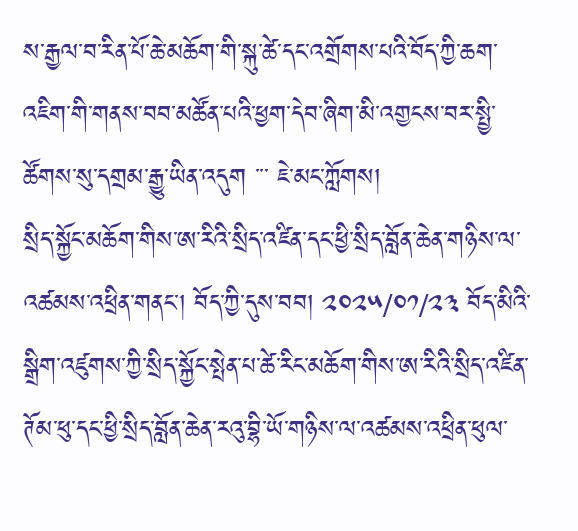ས་རྒྱལ་བ་རིན་པོ་ཆེ་མཆོག་གི་སྐུ་ཚེ་དང་འགྲོགས་པའི་བོད་ཀྱི་ཆག་འཇིག་གི་གནས་བབ་མཚོན་པའི་ཕྱག་དེབ་ཞིག་མི་འགྱངས་བར་སྤྱི་ཚོགས་སུ་དགྲམ་རྒྱུ་ཡིན་འདུག ་་་ ཇེ་མང་ཀློགས།
སྲིད་སྐྱོང་མཆོག་གིས་ཨ་རིའི་སྲིད་འཛིན་དང་ཕྱི་སྲིད་བློན་ཆེན་གཉིས་ལ་འཚམས་འཕྲིན་གནང་། བོད་ཀྱི་དུས་བབ། ༢༠༢༥/༠༡/༢༣ བོད་མིའི་སྒྲིག་འཛུགས་ཀྱི་སྲིད་སྐྱོང་སྤེན་པ་ཚེ་རིང་མཆོག་གིས་ཨ་རིའི་སྲིད་འཛིན་ཊོམ་ཕུ་དང་ཕྱི་སྲིད་བློན་ཆེན་རའུ་བྷི་ཡོ་གཉིས་ལ་འཚམས་འཕྲིན་ཕུལ་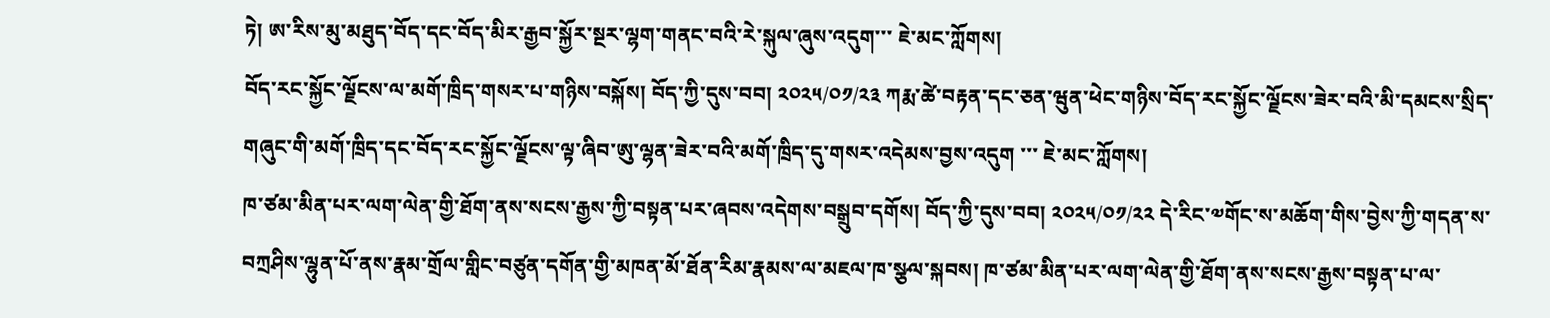ཏེ། ཨ་རིས་མུ་མཐུད་བོད་དང་བོད་མིར་རྒྱབ་སྐྱོར་སྔར་ལྷག་གནང་བའི་རེ་སྐུལ་ཞུས་འདུག་་་ ཇེ་མང་ཀློགས།
བོད་རང་སྐྱོང་ལྗོངས་ལ་མགོ་ཁྲིད་གསར་པ་གཉིས་བསྐོས། བོད་ཀྱི་དུས་བབ། ༢༠༢༥/༠༡/༢༣ ཀརྨ་ཚེ་བརྟན་དང་ཅན་ཝུན་ཕེང་གཉིས་བོད་རང་སྐྱོང་ལྗོངས་ཟེར་བའི་མི་དམངས་སྲིད་གཞུང་གི་མགོ་ཁྲིད་དང་བོད་རང་སྐྱོང་ལྗོངས་ལྟ་ཞིབ་ཨུ་ལྷན་ཟེར་བའི་མགོ་ཁྲིད་དུ་གསར་འདེམས་བྱས་འདུག ་་་ ཇེ་མང་ཀློགས།
ཁ་ཙམ་མིན་པར་ལག་ལེན་གྱི་ཐོག་ནས་སངས་རྒྱས་ཀྱི་བསྟན་པར་ཞབས་འདེགས་བསྒྲུབ་དགོས། བོད་ཀྱི་དུས་བབ། ༢༠༢༥/༠༡/༢༢ དེ་རིང་༧གོང་ས་མཆོག་གིས་བྱེས་ཀྱི་གདན་ས་བཀྲཤིས་ལྷུན་པོ་ནས་རྣམ་གྲོལ་གླིང་བཙུན་དགོན་གྱི་མཁན་མོ་ཐོན་རིམ་རྣམས་ལ་མཇལ་ཁ་སྩལ་སྐབས། ཁ་ཙམ་མིན་པར་ལག་ལེན་གྱི་ཐོག་ནས་སངས་རྒྱས་བསྟན་པ་ལ་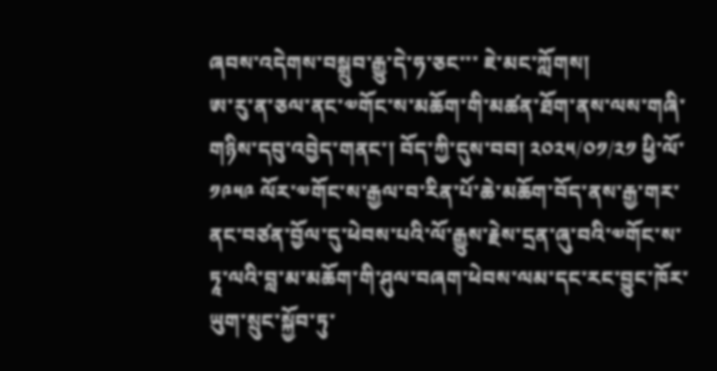ཞབས་འདེགས་བསྒྲུབ་རྒྱུ་དེ་ཧ་ཅང་་་ ཇེ་མང་ཀློགས།
ཨ་རུ་ན་ཅལ་ནང་༧གོང་ས་མཆོག་གི་མཚན་ཐོག་ནས་ལས་གཞི་གཉིས་དབུ་འབྱེད་གནང་། བོད་ཀྱི་དུས་བབ། ༢༠༢༥/༠༡/༢༡ ཕྱི་ལོ་ ༡༩༥༩ ལོར་༧གོང་ས་རྒྱལ་བ་རིན་པོ་ཆེ་མཆོག་བོད་ནས་རྒྱ་གར་ནང་བཙན་བྱོལ་དུ་ཕེབས་པའི་ལོ་རྒྱུས་རྗེས་དྲན་ཞུ་བའི་༧གོང་ས་ཏཱ་ལའི་བླ་མ་མཆོག་གི་ཤུལ་བཞག་ཕེབས་ལམ་དང་རང་བྱུང་ཁོར་ཡུག་སྲུང་སྐྱོབ་ཏུ་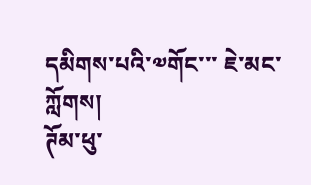དམིགས་པའི་༧གོང་་་ ཇེ་མང་ཀློགས།
ཊོམ་ཕུ་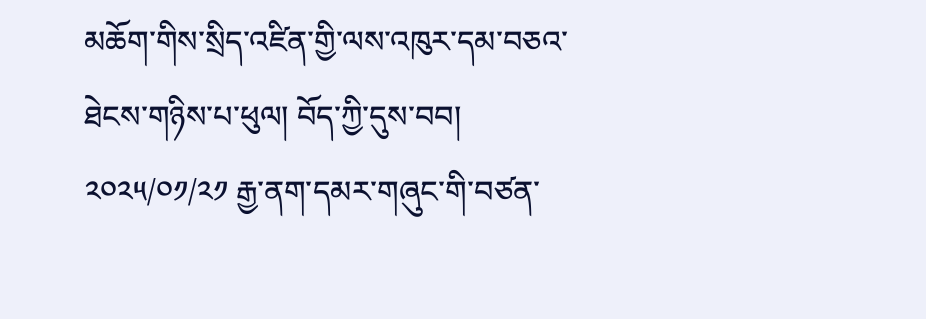མཆོག་གིས་སྲིད་འཛིན་གྱི་ལས་འཁུར་དམ་བཅའ་ཐེངས་གཉིས་པ་ཕུལ། བོད་ཀྱི་དུས་བབ། ༢༠༢༥/༠༡/༢༡ རྒྱ་ནག་དམར་གཞུང་གི་བཙན་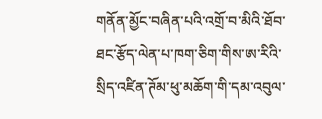གནོན་མྱོང་བཞིན་པའི་འགྲོ་བ་མིའི་ཐོབ་ཐང་རྩོད་ལེན་པ་ཁག་ཅིག་གིས་ཨ་རིའི་སྲིད་འཛིན་ཊོམ་ཕུ་མཆོག་གི་དམ་འབུལ་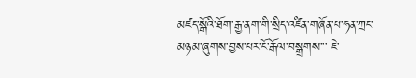མཛད་སྒོའི་ཐོག་རྒྱ་ནག་གི་སྲིད་འཛིན་གཞོན་པ་ཧན་ཀྲང་མཉམ་ཞུགས་བྱས་པར་ངོ་རྒོལ་བསྒྲགས་་་ ཇེ་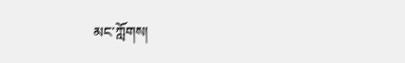མང་ཀློགས།